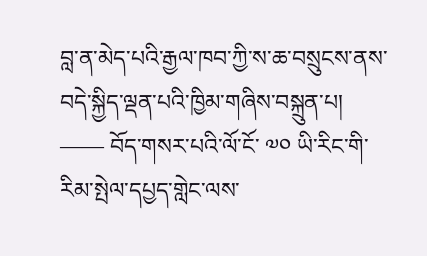བླ་ན་མེད་པའི་རྒྱལ་ཁབ་ཀྱི་ས་ཆ་བསྲུངས་ནས་བདེ་སྐྱིད་ལྡན་པའི་ཁྱིམ་གཞིས་བསྐྲུན་པ།
—— བོད་གསར་པའི་ལོ་ངོ་ ༧༠ ཡི་རིང་གི་རིམ་སྤེལ་དཔྱད་གླེང་ལས་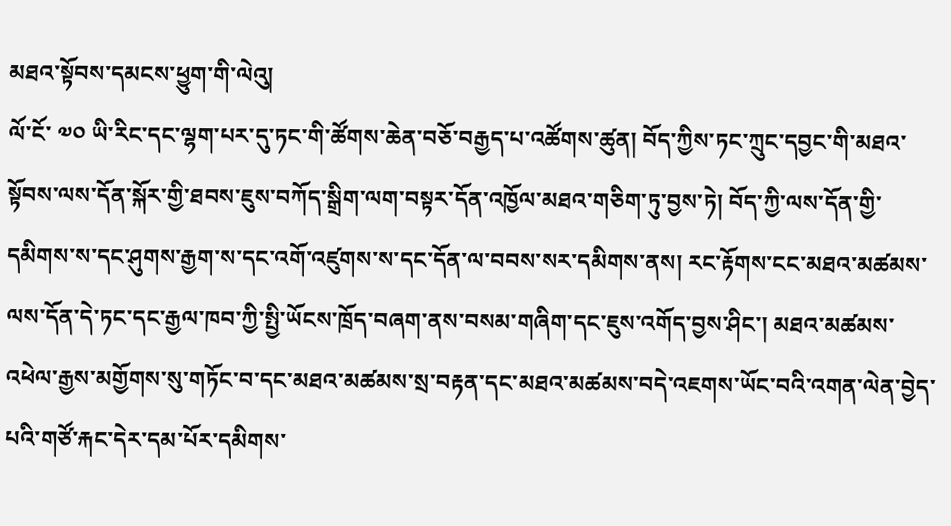མཐའ་སྟོབས་དམངས་ཕྱུག་གི་ལེའུ།
ལོ་ངོ་ ༧༠ ཡི་རིང་དང་ལྷག་པར་དུ་ཏང་གི་ཚོགས་ཆེན་བཅོ་བརྒྱད་པ་འཚོགས་ཚུན། བོད་ཀྱིས་ཏང་ཀྲུང་དབྱང་གི་མཐའ་སྟོབས་ལས་དོན་སྐོར་གྱི་ཐབས་ཇུས་བཀོད་སྒྲིག་ལག་བསྟར་དོན་འཁྱོལ་མཐའ་གཅིག་ཏུ་བྱས་ཏེ། བོད་ཀྱི་ལས་དོན་གྱི་དམིགས་ས་དང་ཤུགས་རྒྱག་ས་དང་འགོ་འཛུགས་ས་དང་དོན་ལ་བབས་སར་དམིགས་ནས། རང་རྟོགས་ངང་མཐའ་མཚམས་ལས་དོན་དེ་ཏང་དང་རྒྱལ་ཁབ་ཀྱི་སྤྱི་ཡོངས་ཁྲོད་བཞག་ནས་བསམ་གཞིག་དང་ཇུས་འགོད་བྱས་ཤིང་། མཐའ་མཚམས་འཕེལ་རྒྱས་མགྱོགས་སུ་གཏོང་བ་དང་མཐའ་མཚམས་སྲ་བརྟན་དང་མཐའ་མཚམས་བདེ་འཇགས་ཡོང་བའི་འགན་ལེན་བྱེད་པའི་གཙོ་རྐང་དེར་དམ་པོར་དམིགས་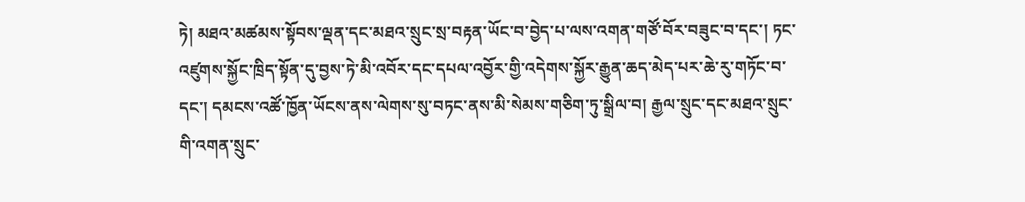ཏེ། མཐའ་མཚམས་སྟོབས་ལྡན་དང་མཐའ་སྲུང་སྲ་བརྟན་ཡོང་བ་བྱེད་པ་ལས་འགན་གཙོ་བོར་བཟུང་བ་དང་། ཏང་འཛུགས་སྐྱོང་ཁྲིད་སྟོན་དུ་བྱས་ཏེ་མི་འབོར་དང་དཔལ་འབྱོར་གྱི་འདེགས་སྐྱོར་རྒྱུན་ཆད་མེད་པར་ཆེ་རུ་གཏོང་བ་དང་། དམངས་འཚོ་ཁྱོན་ཡོངས་ནས་ལེགས་སུ་བཏང་ནས་མི་སེམས་གཅིག་ཏུ་སྒྲིལ་བ། རྒྱལ་སྲུང་དང་མཐའ་སྲུང་གི་འགན་སྲུང་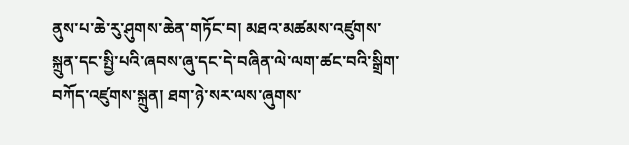ནུས་པ་ཆེ་རུ་ཤུགས་ཆེན་གཏོང་བ། མཐའ་མཚམས་འཛུགས་སྐྲུན་དང་སྤྱི་པའི་ཞབས་ཞུ་དང་དེ་བཞིན་ལེ་ལག་ཚང་བའི་སྒྲིག་བཀོད་འཛུགས་སྐྲུན། ཐག་ཉེ་སར་ལས་ཞུགས་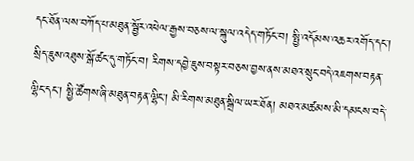དང་ཐོན་ལས་བཀོད་པ་མཐུན་སྦྱོར་འཕེལ་རྒྱས་བཅས་ལ་སྐུལ་འདེད་གཏོང་བ། སྤྱི་འདོམས་འཆར་འགོད་དང་། སྲིད་ཇུས་འཐུས་སྒོ་ཚང་དུ་གཏོང་བ། རིགས་དབྱེ་ཇུས་བསྟར་བཅས་བྱས་ནས་མཐའ་སྲུང་བདེ་འཇགས་བརྟན་ལྷིང་དང་། སྤྱི་ཚོགས་ཞི་མཐུན་བརྟན་ལྷིང་། མི་རིགས་མཐུན་སྒྲིལ་ཡར་ཐོན། མཐའ་མཚམས་མི་དམངས་བདེ་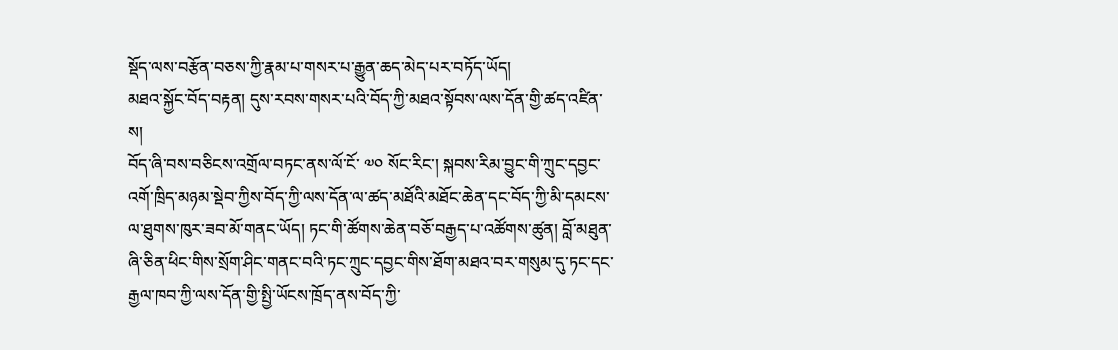སྡོད་ལས་བརྩོན་བཅས་ཀྱི་རྣམ་པ་གསར་པ་རྒྱུན་ཆད་མེད་པར་བཏོད་ཡོད།
མཐའ་སྐྱོང་བོད་བརྟན། དུས་རབས་གསར་པའི་བོད་ཀྱི་མཐའ་སྟོབས་ལས་དོན་གྱི་ཚད་འཛིན་ས།
བོད་ཞི་བས་བཅིངས་འགྲོལ་བཏང་ནས་ལོ་ངོ་ ༧༠ སོང་རིང་། སྐབས་རིམ་བྱུང་གི་ཀྲུང་དབྱང་འགོ་ཁྲིད་མཉམ་སྡེབ་ཀྱིས་བོད་ཀྱི་ལས་དོན་ལ་ཚད་མཐོའི་མཐོང་ཆེན་དང་བོད་ཀྱི་མི་དམངས་ལ་ཐུགས་ཁུར་ཟབ་མོ་གནང་ཡོད། ཏང་གི་ཚོགས་ཆེན་བཅོ་བརྒྱད་པ་འཚོགས་ཚུན། བློ་མཐུན་ཞི་ཅིན་ཕིང་གིས་སྲོག་ཤིང་གནང་བའི་ཏང་ཀྲུང་དབྱང་གིས་ཐོག་མཐའ་བར་གསུམ་དུ་ཏང་དང་རྒྱལ་ཁབ་ཀྱི་ལས་དོན་གྱི་སྤྱི་ཡོངས་ཁྲོད་ནས་བོད་ཀྱི་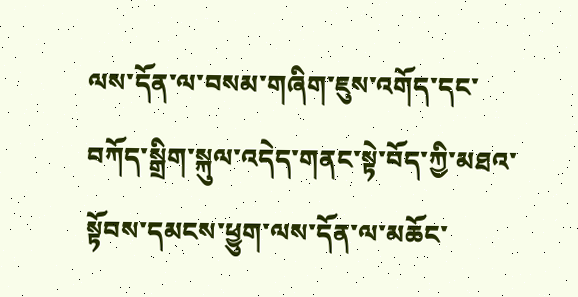ལས་དོན་ལ་བསམ་གཞིག་ཇུས་འགོད་དང་བཀོད་སྒྲིག་སྐུལ་འདེད་གནང་སྟེ་བོད་ཀྱི་མཐའ་སྟོབས་དམངས་ཕྱུག་ལས་དོན་ལ་མཆོང་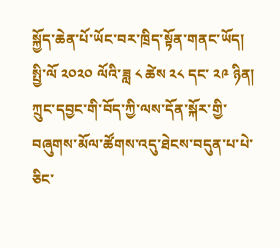སྐྱོད་ཆེན་པོ་ཡོང་བར་ཁྲིད་སྟོན་གནང་ཡོད།
སྤྱི་ལོ ༢༠༢༠ ལོའི་ཟླ ༨ ཚེས ༢༨ དང་ ༢༩ ཉིན། ཀྲུང་དབྱང་གི་བོད་ཀྱི་ལས་དོན་སྐོར་གྱི་བཞུགས་མོལ་ཚོགས་འདུ་ཐེངས་བདུན་པ་པེ་ཅིང་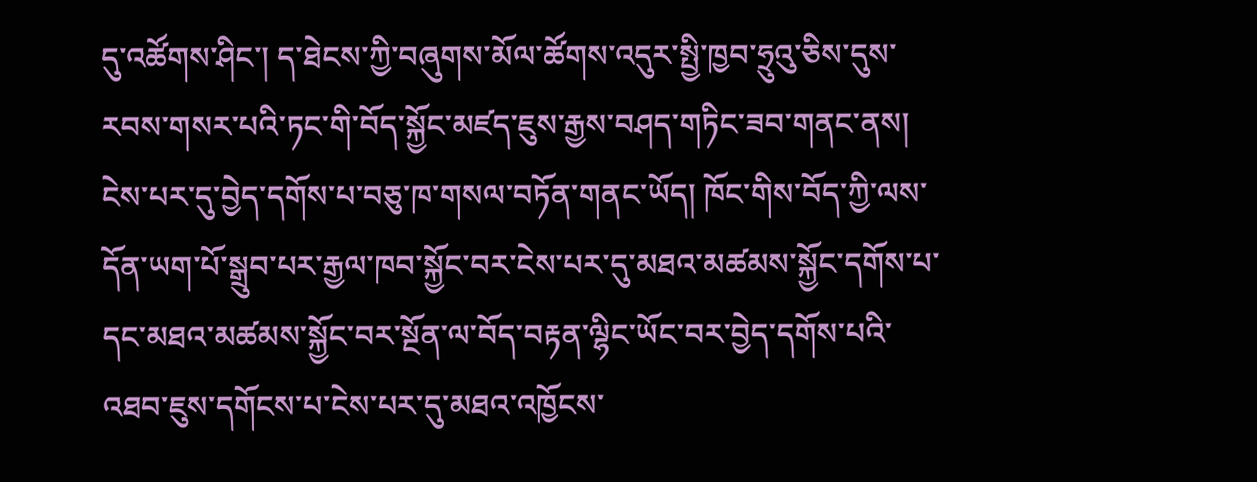དུ་འཚོགས་ཤིང་། ད་ཐེངས་ཀྱི་བཞུགས་མོལ་ཚོགས་འདུར་སྤྱི་ཁྱབ་ཧྲུའུ་ཅིས་དུས་རབས་གསར་པའི་ཏང་གི་བོད་སྐྱོང་མཛད་ཇུས་རྒྱས་བཤད་གཏིང་ཟབ་གནང་ནས། ངེས་པར་དུ་བྱེད་དགོས་པ་བཅུ་ཁ་གསལ་བཏོན་གནང་ཡོད། ཁོང་གིས་བོད་ཀྱི་ལས་དོན་ཡག་པོ་སྒྲུབ་པར་རྒྱལ་ཁབ་སྐྱོང་བར་ངེས་པར་དུ་མཐའ་མཚམས་སྐྱོང་དགོས་པ་དང་མཐའ་མཚམས་སྐྱོང་བར་སྔོན་ལ་བོད་བརྟན་ལྷིང་ཡོང་བར་བྱེད་དགོས་པའི་འཐབ་ཇུས་དགོངས་པ་ངེས་པར་དུ་མཐའ་འཁྱོངས་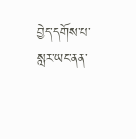བྱེད་དགོས་པ་སླར་ཡང་ནན་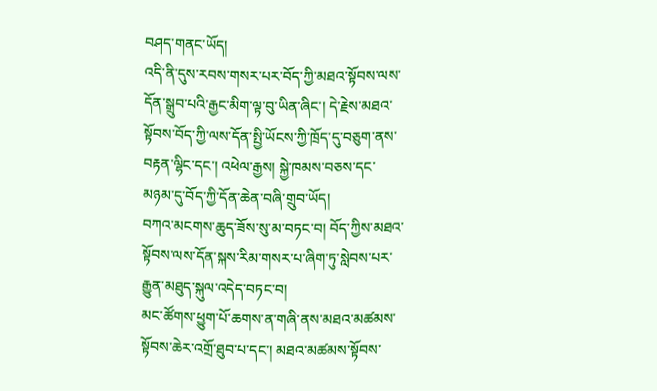བཤད་གནང་ཡོད།
འདི་ནི་དུས་རབས་གསར་པར་བོད་ཀྱི་མཐའ་སྟོབས་ལས་དོན་སྒྲུབ་པའི་རྒྱང་མིག་ལྟ་བུ་ཡིན་ཞིང་། དེ་རྗེས་མཐའ་སྟོབས་བོད་ཀྱི་ལས་དོན་སྤྱི་ཡོངས་ཀྱི་ཁྲོད་དུ་བཅུག་ནས་བརྟན་ལྷིང་དང་། འཕེལ་རྒྱས། སྐྱེ་ཁམས་བཅས་དང་མཉམ་དུ་བོད་ཀྱི་དོན་ཆེན་བཞི་གྲུབ་ཡོད།
བཀའ་མངགས་ཆུད་ཟོས་སུ་མ་བཏང་བ། བོད་ཀྱིས་མཐའ་སྟོབས་ལས་དོན་སྐས་རིམ་གསར་པ་ཞིག་ཏུ་སླེབས་པར་རྒྱུན་མཐུད་སྐུལ་འདེད་བཏང་བ།
མང་ཚོགས་ཕྱུག་པོ་ཆགས་ན་གཞི་ནས་མཐའ་མཚམས་སྟོབས་ཆེར་འགྲོ་ཐུབ་པ་དང་། མཐའ་མཚམས་སྟོབས་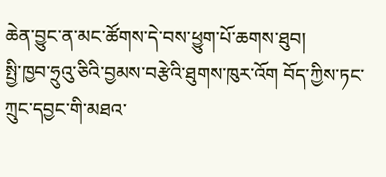ཆེན་བྱུང་ན་མང་ཚོགས་དེ་བས་ཕྱུག་པོ་ཆགས་ཐུབ།
སྤྱི་ཁྱབ་ཧྲུའུ་ཅིའི་བྱམས་བརྩེའི་ཐུགས་ཁུར་འོག བོད་ཀྱིས་ཏང་ཀྲུང་དབྱང་གི་མཐའ་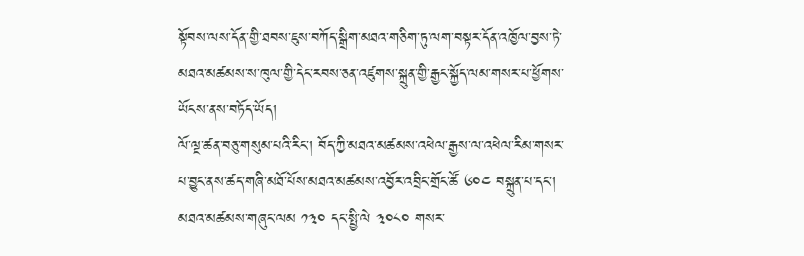སྟོབས་ལས་དོན་གྱི་ཐབས་ཇུས་བཀོད་སྒྲིག་མཐའ་གཅིག་ཏུ་ལག་བསྟར་དོན་འཁྱོལ་བྱས་ཏེ་མཐའ་མཚམས་ས་ཁུལ་གྱི་དེང་རབས་ཅན་འཛུགས་སྐྲུན་གྱི་རྒྱང་སྐྱོད་ལམ་གསར་པ་ཕྱོགས་ཡོངས་ནས་བཏོད་ཡོད།
ལོ་ལྔ་ཚན་བཅུ་གསུམ་པའི་རིང་། བོད་ཀྱི་མཐའ་མཚམས་འཕེལ་རྒྱས་ལ་འཕེལ་རིམ་གསར་པ་བྱུང་ནས་ཚད་གཞི་མཐོ་པོས་མཐའ་མཚམས་འབྱོར་འབྲིང་གྲོང་ཚོ ༦༠༤ བསྐྲུན་པ་དང་། མཐའ་མཚམས་གཞུང་ལམ ༡༣༠ དང་སྤྱི་ལེ ༣༠༨༠ གསར་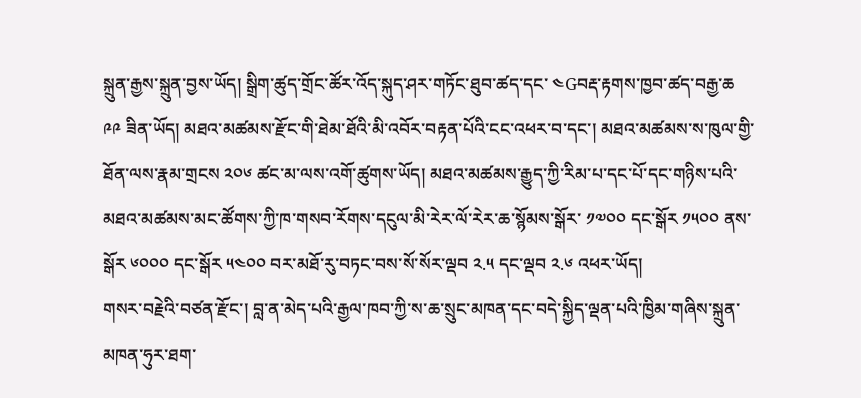སྐྲུན་རྒྱས་སྐྲུན་བྱས་ཡོད། སྒྲིག་ཚུད་གྲོང་ཚོར་འོད་སྐུད་ཤར་གཏོང་ཐུབ་ཚད་དང་ ༤Gབརྡ་རྟགས་ཁྱབ་ཚད་བརྒྱ་ཆ ༩༩ ཟིན་ཡོད། མཐའ་མཚམས་རྫོང་གི་ཐེམ་ཐོའི་མི་འབོར་བརྟན་པོའི་ངང་འཕར་བ་དང་། མཐའ་མཚམས་ས་ཁུལ་གྱི་ཐོན་ལས་རྣམ་གྲངས ༢༠༦ ཚང་མ་ལས་འགོ་ཚུགས་ཡོད། མཐའ་མཚམས་རྒྱུད་ཀྱི་རིམ་པ་དང་པོ་དང་གཉིས་པའི་མཐའ་མཚམས་མང་ཚོགས་ཀྱི་ཁ་གསབ་རོགས་དངུལ་མི་རེར་ལོ་རེར་ཆ་སྙོམས་སྒོར་ ༡༧༠༠ དང་སྒོར ༡༥༠༠ ནས་སྒོར ༦༠༠༠ དང་སྒོར ༥༤༠༠ བར་མཐོ་རུ་བཏང་བས་སོ་སོར་ལྡབ ༢.༥ དང་ལྡབ ༢.༦ འཕར་ཡོད།
གསར་བརྗེའི་བཙན་རྫོང་། བླ་ན་མེད་པའི་རྒྱལ་ཁབ་ཀྱི་ས་ཆ་སྲུང་མཁན་དང་བདེ་སྐྱིད་ལྡན་པའི་ཁྱིམ་གཞིས་སྐྲུན་མཁན་ཧུར་ཐག་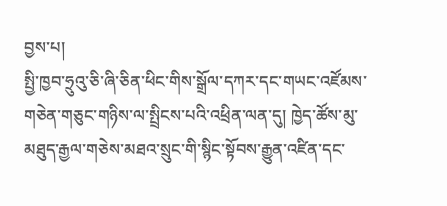བྱས་པ།
སྤྱི་ཁྱབ་ཧྲུའུ་ཅི་ཞི་ཅིན་ཕིང་གིས་སྒྲོལ་དཀར་དང་གཡང་འཛོམས་གཅེན་གཅུང་གཉིས་ལ་སྤྲིངས་པའི་འཕྲིན་ལན་དུ། ཁྱེད་ཚོས་མུ་མཐུད་རྒྱལ་གཅེས་མཐའ་སྲུང་གི་སྙིང་སྟོབས་རྒྱུན་འཛིན་དང་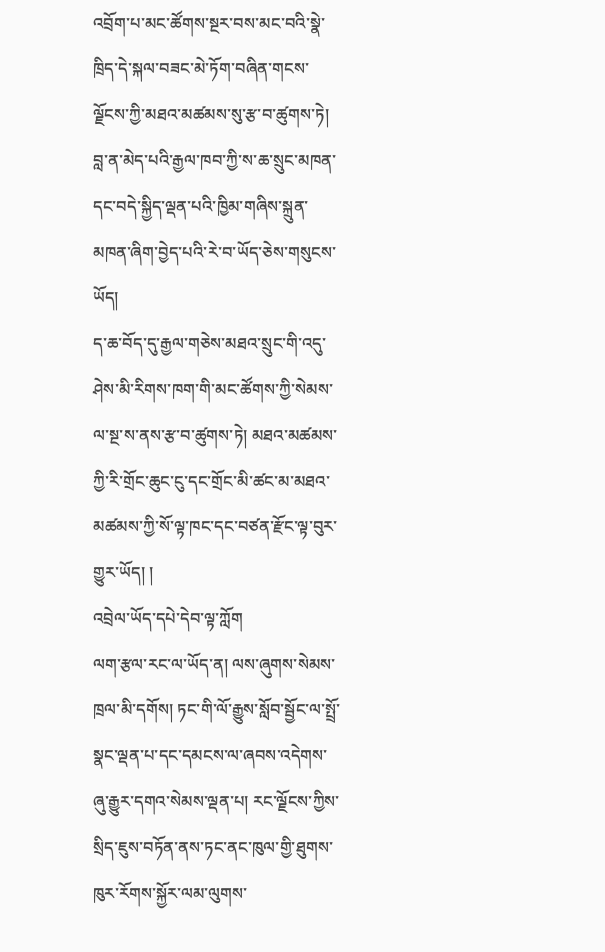འབྲོག་པ་མང་ཚོགས་སྔར་བས་མང་བའི་སྣེ་ཁྲིད་དེ་སྐལ་བཟང་མེ་ཏོག་བཞིན་གངས་ལྗོངས་ཀྱི་མཐའ་མཚམས་སུ་རྩ་བ་ཚུགས་ཏེ།
བླ་ན་མེད་པའི་རྒྱལ་ཁབ་ཀྱི་ས་ཆ་སྲུང་མཁན་དང་བདེ་སྐྱིད་ལྡན་པའི་ཁྱིམ་གཞིས་སྐྲུན་མཁན་ཞིག་བྱེད་པའི་རེ་བ་ཡོད་ཅེས་གསུངས་ཡོད།
ད་ཆ་བོད་དུ་རྒྱལ་གཅེས་མཐའ་སྲུང་གི་འདུ་ཤེས་མི་རིགས་ཁག་གི་མང་ཚོགས་ཀྱི་སེམས་ལ་སྔ་ས་ནས་རྩ་བ་ཚུགས་ཏེ། མཐའ་མཚམས་ཀྱི་རི་གྲོང་ཆུང་ངུ་དང་གྲོང་མི་ཚང་མ་མཐའ་མཚམས་ཀྱི་སོ་ལྟ་ཁང་དང་བཙན་རྫོང་ལྟ་བུར་གྱུར་ཡོད། །
འབྲེལ་ཡོད་དཔེ་དེབ་ལྟ་ཀློག
ལག་རྩལ་རང་ལ་ཡོད་ན། ལས་ཞུགས་སེམས་ཁྲལ་མི་དགོས། ཏང་གི་ལོ་རྒྱུས་སློབ་སྦྱོང་ལ་སྤྲོ་སྣང་ལྡན་པ་དང་དམངས་ལ་ཞབས་འདེགས་ཞུ་རྒྱུར་དགའ་སེམས་ལྡན་པ། རང་ལྗོངས་ཀྱིས་སྲིད་ཇུས་བཏོན་ནས་ཏང་ནང་ཁུལ་གྱི་ཐུགས་ཁུར་རོགས་སྐྱོར་ལམ་ལུགས་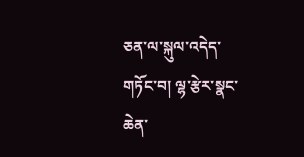ཅན་ལ་སྐུལ་འདེད་གཏོང་བ། ལྷ་རྩེར་སྣང་ཆེན་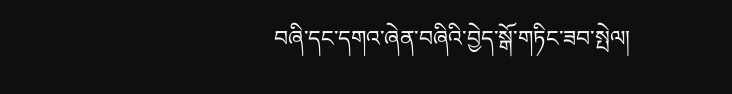བཞི་དང་དགའ་ཞེན་བཞིའི་བྱེད་སྒོ་གཏིང་ཟབ་སྤེལ།